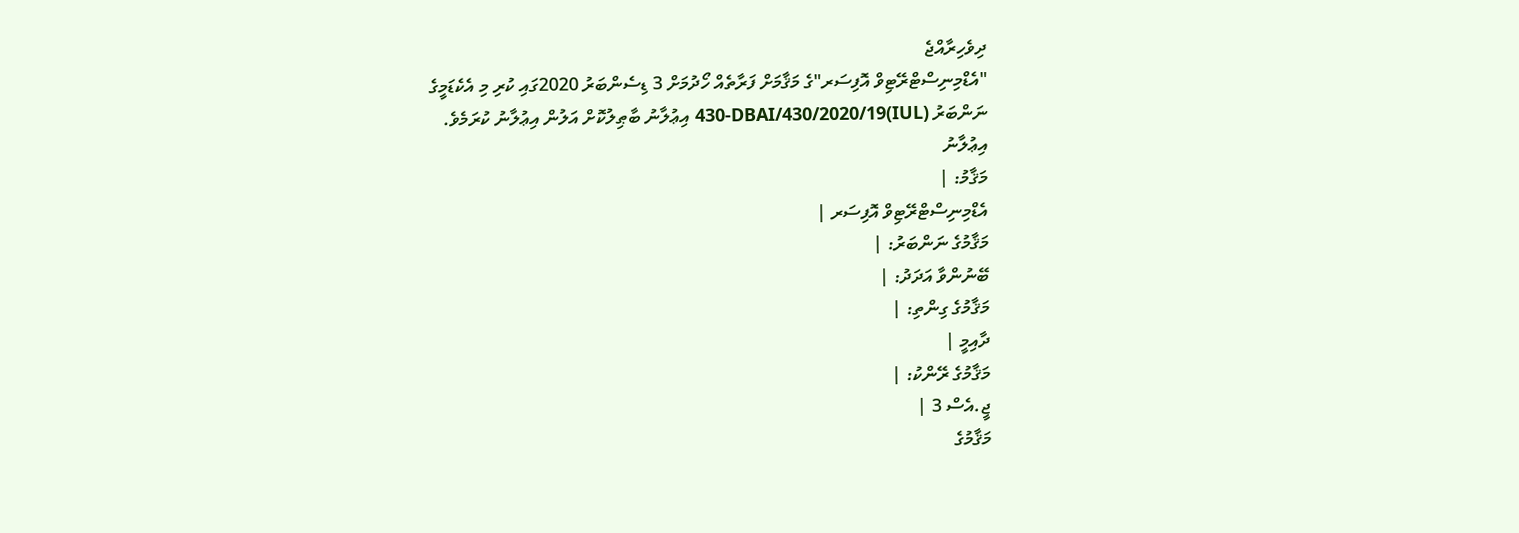ދިވެހިރާއްޖެ
"އެޑްމިނިސްޓްރޭޓިވް އޮފިސަރ"ގެ މަޤާމަށް ފަރާތެއް ހޯދުމަށް 3 ޑިސެންބަރު 2020ގައި ކުރި މި އެކެޑަމީގެ
ނަންބަރު (IUL)430-DBAI/430/2020/19 އިޢުލާނު ބާޠިލުކޮށް އަލުން އިޢުލާނު ކުރަމެވެ.
އިޢުލާނު
މަޤާމު: |
އެޑްމިނިސްޓްރޭޓިވް އޮފިސަރ |
މަޤާމުގެ ނަންބަރު: |
ބޭނުންވާ އަދަދު: |
މަޤާމުގެ ގިންތި: |
ދާއިމީ |
މަޤާމުގެ ރޭންކު: |
ޖީ.އެސް 3 |
މަޤާމުގެ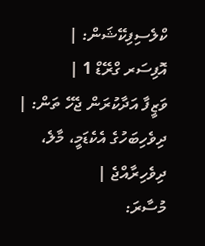ކްލެސިފިކޭޝަން: |
އޮފިސަރ ގްރޭޑް 1 |
ވަޒީފާ އަދާކުރަން ޖެހޭ ތަން: |
ދިވެހިބަހުގެ އެކެޑަމީ، މާލެ، ދިވެހިރާއްޖެ |
މުސާރަ: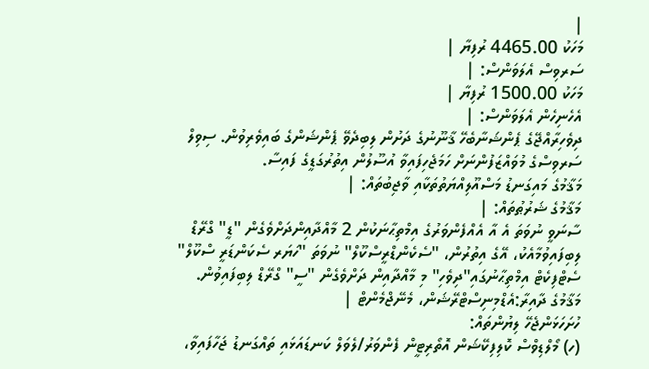|
މަހަކު 4465.00 ރުފިޔާ |
ސަރވިސް އެލަވަންސް: |
މަހަކު 1500.00 ރުފިޔާ |
އެހެނިހެން އެލަވަންސް: |
ދިވެހިރާއްޖޭގެ ޕެންޝަނާބެހޭ ޤާނޫނުގެ ދަށުން ލިބިދެވޭ ޕެންޝަންގެ ބައިވެރިވުން. ސިވިލް ސަރވިސްގެ މުވައްޒަފުންނަށް ހަމަޖެހިފައިވާ އުސޫލުން އިތުރުގަޑީގެ ފައިސާ.
މަޤާމުގެ މައިގަނޑު މަސްއޫލިއްޔަތުތަކާއި ވާޖިބުތައް: |
މަޤާމުގެ ޝަރުޠުތައް: |
ސާނަވީ ނުވަތަ އެ އާ އެއްފެންވަރުގެ އިމްތިޙާނަކުން 2 މާއްދާއިންދަށްވެގެން "ޑީ" ގްރޭޑް ލިބިފައިވުމާއެކު، އޭގެ އިތުރުން، "ސެކެންޑްރީސްކޫލް" ނުވަތަ "ހަޔަރ ސެކަންޑަރީ ސްކޫލް" ސެޓްފިކެޓް އިމްތިޙާނުގައި"ދިވެހި" މި މާއްދާއިން ދަށްވެގެން "ސީ" ގްރޭޑް ލިބިފައިވުން.
މަޤާމުގެ ދާއިރާ:އެޑްމިނިސްޓްރޭޝަން، މެނޭޖްމެންޓް |
ހުށަހަޅަންޖެހޭ ލިޔުންތައް:
(ހ) މޯލްޑިވްސް ކޮލިފިކޭޝަން އޮތޯރިޓީން ފެންވަރު/ލެވަލް ކަނޑައަޅައި ތައްގަނޑު ޖަހާފައިވާ،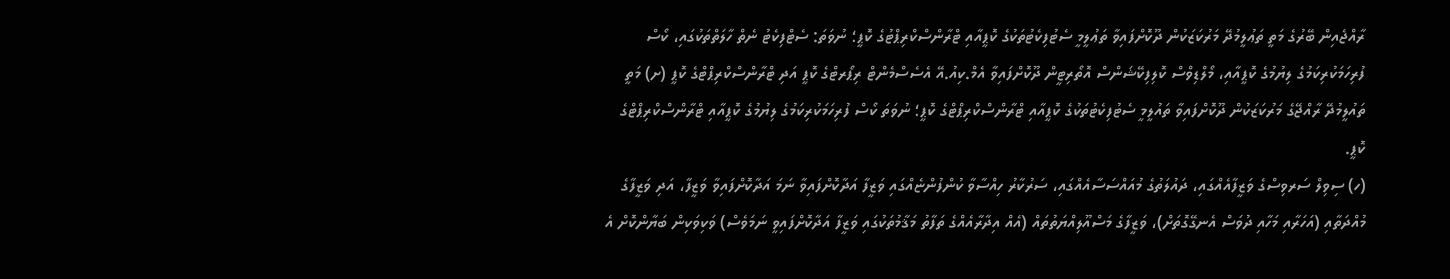ރާއްޖެއިން ބޭރުގެ މަތީ ތަޢުލީމުދޭ މަރުކަޒަކުން ދޫކޮށްފައިވާ ތަޢުލީމީ ސެޓުފިކެޓުތަކުގެ ކޮޕީއާއި ޓްރާންސްކްރިޕްޓުގެ ކޮޕީ؛ ނުވަތަ: ސެޓްފިކެޓު ނެތް ހާލަތްތަކުގައި، ކޯސް ފުރިހަމަކުރިކަމުގެ ލިޔުމުގެ ކޮޕީއާއި، މޯލްޑިވްސް ކޮލިފިކޭޝަންސް އޮތޯރިޓީން ދޫކޮށްފައިވާ އެމް.ކިއު.އޭ އެސެސްމެންޓް ރިޕޯރޓްގެ ކޮޕީ އަދި ޓްރާންސްކްރިޕްޓްގެ ކޮޕީ (ށ) މަތީ ތައުލީމުދޭ ރާއްޖޭގެ މަރުކަޒަކުން ދޫކޮށްފައިވާ ތައުލީމީ ސެޓުފިކެޓުތަކުގެ ކޮޕީއާއި ޓްރާންސްކްރިޕްޓްގެ ކޮޕީ؛ ނުވަތަ ކޯސް ފުރިހަމަކުރިކަމުގެ ލިޔުމުގެ ކޮޕީއާއި ޓްރާންސްކްރިޕްޓްގެ ކޮޕީ.
(ހ) ސިވިލް ސަރވިސްގެ ވަޒީފާއެއްގައި، ދައުލަތުގެ މުއައްސަސާއެއްގައި، ސަރުކާރު ހިއްސާވާ ކުންފުންޏެއްގައި ވަޒީފާ އަދާކޮށްފައިވާ ނަމަ އަދާކޮށްފައިވާ ވަޒީފާ، އަދި ވަޒީފާގެ މުއްދަތާއި (އަހަރާއި މަހާއި ދުވަސް އެނގޭގޮތަށް)، ވަޒީފާގެ މަސްއޫލިއްޔަތުތައް (އެއް އިދާރާއެއްގެ ތަފާތު މަޤާމުތަކުގައި ވަޒީފާ އަދާކޮށްފައިވީ ނަމަވެސް) ވަކިވަކިން ބަޔާންކޮށް އެ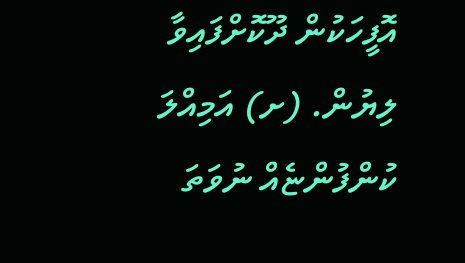އޮފީހަކުން ދޫކޮށްފައިވާ ލިޔުން. (ށ) އަމިއްލަ ކުންފުންޏެއް ނުވަތަ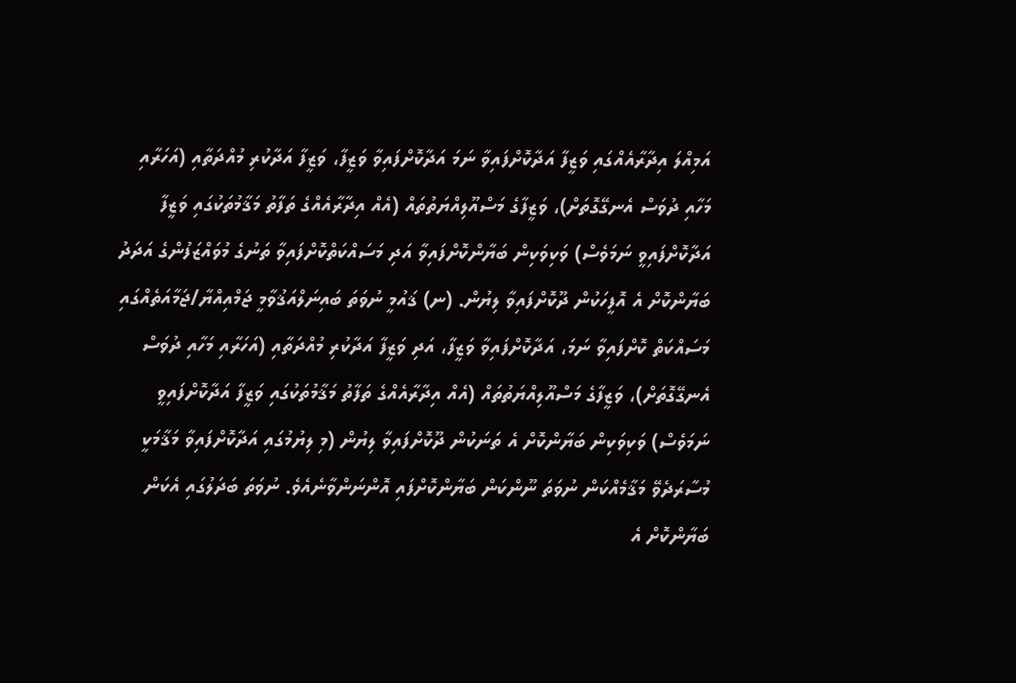އަމިއްލަ އިދާރާއެއްގައި ވަޒީފާ އަދާކޮށްފައިވާ ނަމަ އަދާކޮށްފައިވާ ވަޒީފާ، ވަޒީފާ އަދާކުރި މުއްދަތާއި (އަހަރާއި މަހާއި ދުވަސް އެނގޭގޮތަށް)، ވަޒީފާގެ މަސްއޫލިއްޔަތުތައް (އެއް އިދާރާއެއްގެ ތަފާތު މަޤާމުތަކުގައި ވަޒީފާ އަދާކޮށްފައިވީ ނަމަވެސް) ވަކިވަކިން ބަޔާންކޮށްފައިވާ އަދި މަސައްކަތްކޮށްފައިވާ ތަނުގެ މުވައްޒަފުންގެ އަދަދު ބަޔާންކޮށް އެ އޮފީހަކުން ދޫކޮށްފައިވާ ލިޔުން. (ނ) ޤައުމީ ނުވަތަ ބައިނަލްއަޤުވާމީ ޖަމްއިއްޔާ/ޖަމާއަތެއްގައި މަސައްކަތް ކޮށްފައިވާ ނަމަ، އަދާކޮށްފައިވާ ވަޒީފާ، އަދި ވަޒީފާ އަދާކުރި މުއްދަތާއި (އަހަރާއި މަހާއި ދުވަސް އެނގޭގޮތަށް)، ވަޒީފާގެ މަސްއޫލިއްޔަތުތައް (އެއް އިދާރާއެއްގެ ތަފާތު މަޤާމުތަކުގައި ވަޒީފާ އަދާކޮށްފައިވީ ނަމަވެސް) ވަކިވަކިން ބަޔާންކޮށް އެ ތަނަކުން ދޫކޮށްފައިވާ ލިޔުން (މި ލިޔުމުގައި އަދާކޮށްފައިވާ މަޤާމަކީ މުސާރަދެވޭ މަޤާމެއްކަން ނުވަތަ ނޫންކަން ބަޔާންކޮށްފައި އޮންނަންވާނެއެވެ. ނުވަތަ ބަދަލުގައި އެކަން ބަޔާންކޮށް އެ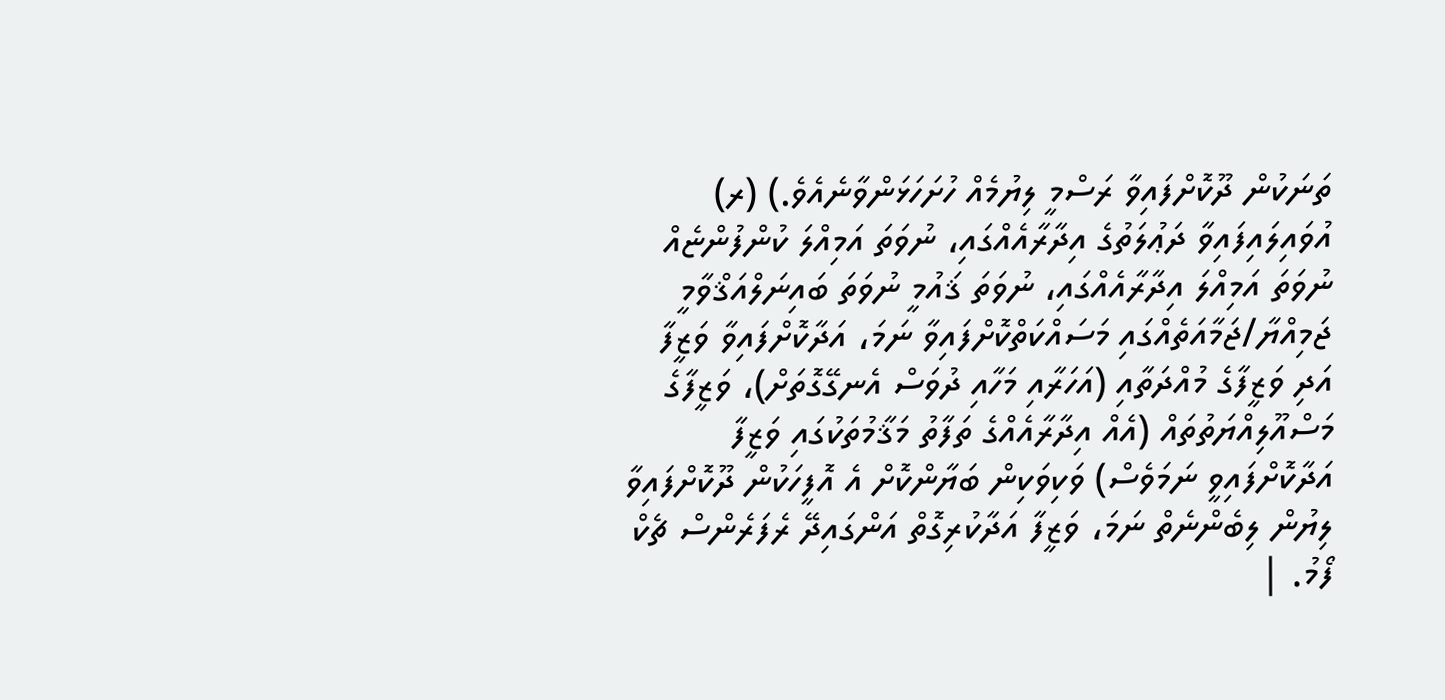ތަނަކުން ދޫކޮށްފައިވާ ރަސްމީ ލިޔުމެއް ހުށަހަޅަންވާނެއެވެ.) (ރ) އުވައިލައިފައިވާ ދަޢުލަތުގެ އިދާރާއެއްގައި، ނުވަތަ އަމިއްލަ ކުންފުންޏެއް ނުވަތަ އަމިއްލަ އިދާރާއެއްގައި، ނުވަތަ ޤައުމީ ނުވަތަ ބައިނަލްއަޤްވާމީ ޖަމިއްޔާ/ޖަމާއަތެއްގައި މަސައްކަތްކޮށްފައިވާ ނަމަ، އަދާކޮށްފައިވާ ވަޒީފާ އަދި ވަޒީފާގެ މުއްދަތާއި (އަހަރާއި މަހާއި ދުވަސް އެނގޭގޮތަށް)، ވަޒީފާގެ މަސްއޫލިއްޔަތުތައް (އެއް އިދާރާއެއްގެ ތަފާތު މަޤާމުތަކުގައި ވަޒީފާ އަދާކޮށްފައިވީ ނަމަވެސް) ވަކިވަކިން ބަޔާންކޮށް އެ އޮފީހަކުން ދޫކޮށްފައިވާ ލިޔުން ލިބެންނެތް ނަމަ، ވަޒީފާ އަދާކުރިގޮތް އަންގައިދޭ ރެފަރެންސް ޗެކް ފޯމު. |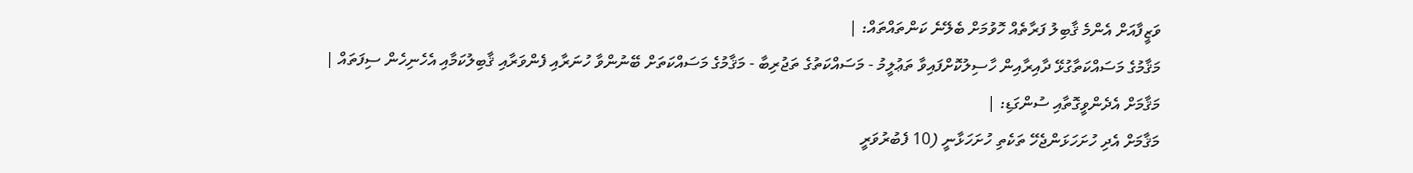ވަޒީފާއަށް އެންމެ ޤާބިލު ފަރާތެއް ހޮވުމަށް ބެލޭނެ ކަންތައްތައް: |
މަޤާމުގެ މަސައްކަތާގުޅޭ ދާއިރާއިން ހާސިލުކޮށްފައިވާ ތަޢުލީމު - މަސައްކަތުގެ ތަޖުރިބާ - މަޤާމުގެ މަސައްކަތަށް ބޭނުންވާ ހުނަރާއި ފެންވަރާއި ޤާބިލުކަމާއި އެހެނިހެން ސިފަތައް |
މަޤާމަށް އެދެންވީގޮތާއި ސުންގަޑި: |
މަޤާމަށް އެދި ހުށަހަޅަންޖެހޭ ތަކެތި ހުށަހަޅާނީ (10 ފެބުރުވަރީ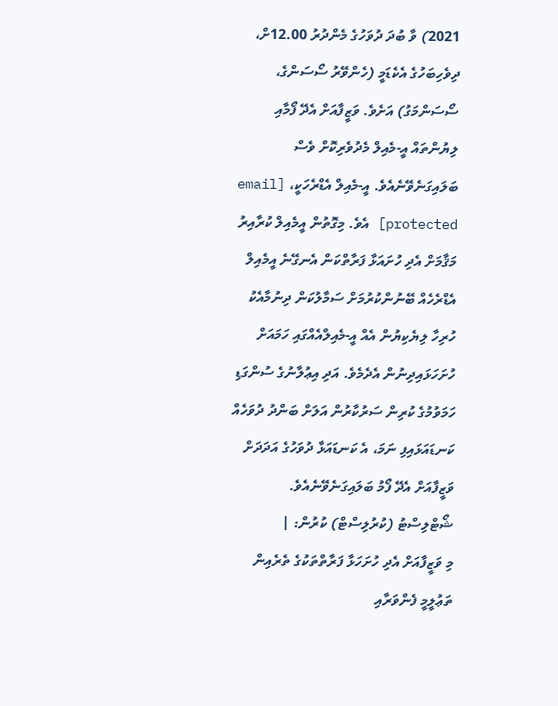2021) ވާ ބުދަ ދުވަހުގެ މެންދުރު 12.00ށް، ދިވެހިބަހުގެ އެކެޑަމީ (ހެންވޭރު ސޯސަންގެ، ސޯސަންމަގު) އަށެވެ. ވަޒީފާއަށް އެދޭ ފޯމާއި ލިޔުންތައް އީ-މެއިލް މެދުވެރިކޮށް ވެސް ބަލައިގަނެވޭނެއެވެ. އީ-މެއިލް އެޑްރެހަކީ، [email protected] އެވެ. މިގޮތުން އީމެއިލް ކުރާއިރު މަޤާމަށް އެދި ހުށައަޅާ ފަރާތްކަން އެނގޭނެ އީމެއިލް އެޑްރެހެއް ބޭނުންކުރުމަށް ސަމާލުކަން ދިނުމާއެކު ހުރިހާ ލިޔެކިޔުން އެއް އީ-މެއިލްއެއްގައި ހަމައަށް ހުށަހަޅައިދިނުން އެދެމެވެ. އަދި އިޢުލާނުގެ ސުންގަޑި ހަމަވުމުގެ ކުރިން ސަރުކާރުން އަލަށް ބަންދު ދުވަހެއް ކަނޑައަޅައިފި ނަމަ، އެ ކަނޑައަޅާ ދުވަހުގެ އަދަދަށް ވަޒީފާއަށް އެދޭ ފޯމު ބަލައިގަނެވޭނެއެވެ.
ޝޯޓްލިސްޓު (ކުރުލިސްޓް) ކުރުން: |
މި ވަޒީފާއަށް އެދި ހުށަހަޅާ ފަރާތްތަކުގެ ތެރެއިން ތަޢުލީމީ ފެންވަރާއި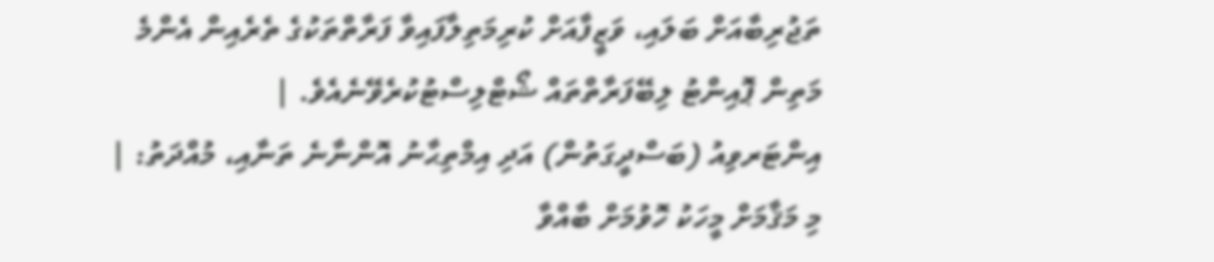ތަޖުރިބާއަށް ބަލައި، ވަޒީފާއަށް ކުރިމަތިލާފައިވާ ފަރާތްތަކުގެ ތެރެއިން އެންމެ މަތިން ޕޮއިންޓު ލިބޭފަރާތްތައް ޝޯޓްލިސްޓުކުރެވޭނެއެވެ. |
އިންޓަރވިއު (ބަސްދީގަތުން) އަދި އިމްތިޙާނު އޮންނާނެ ތަނާއި، މުއްދަތު: |
މި މަޤާމަށް މީހަކު ހޮވުމަށް ބާއްވާ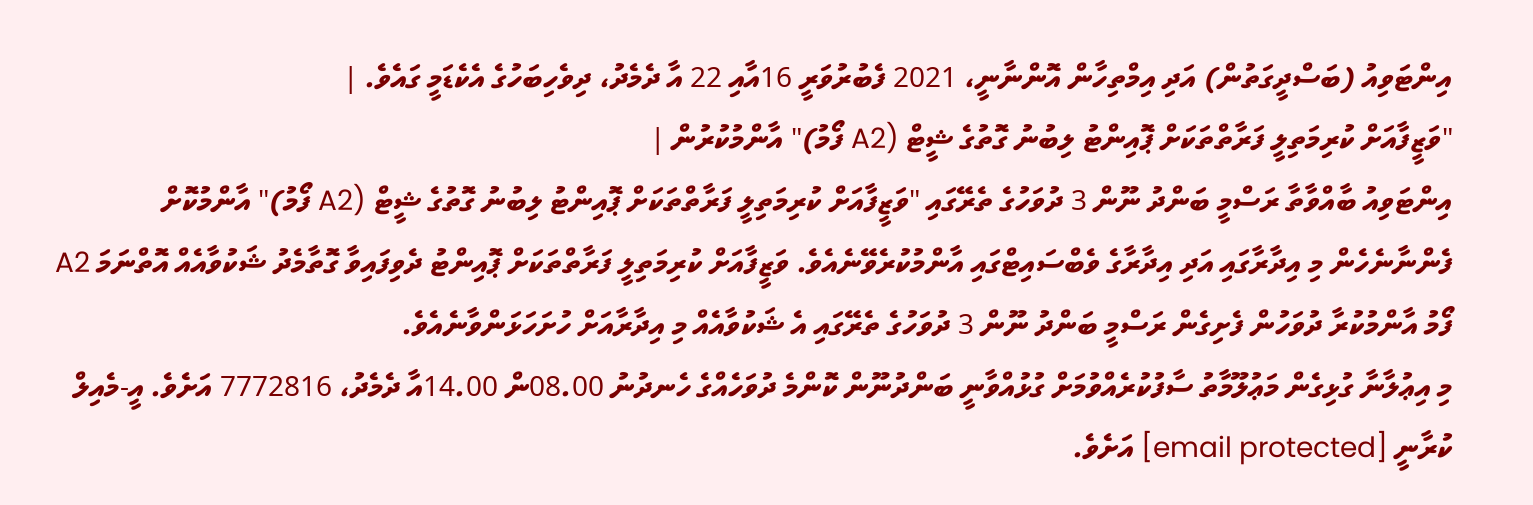އިންޓަވިއު (ބަސްދީގަތުން) އަދި އިމްތިހާން އޮންނާނީ، 2021 ފެބުރުވަރީ 16އާއި 22 އާ ދެމެދު، ދިވެހިބަހުގެ އެކެޑަމީ ގައެވެ. |
"ވަޒީފާއަށް ކުރިމަތިލީ ފަރާތްތަކަށް ޕޮއިންޓު ލިބުނު ގޮތުގެ ޝީޓް (A2 ފޯމު)" އާންމުކުރުން |
އިންޓަވިއު ބާއްވާތާ ރަސްމީ ބަންދު ނޫން 3 ދުވަހުގެ ތެރޭގައި "ވަޒީފާއަށް ކުރިމަތިލީ ފަރާތްތަކަށް ޕޮއިންޓު ލިބުނު ގޮތުގެ ޝީޓް (A2 ފޯމު)" އާންމުކޮށް ފެންނާނެހެން މި އިދާރާގައި އަދި އިދާރާގެ ވެބްސައިޓްގައި އާންމުކުރެވޭނެއެވެ. ވަޒީފާއަށް ކުރިމަތިލީ ފަރާތްތަކަށް ޕޮއިންޓު ދެވިފައިވާ ގޮތާމެދު ޝަކުވާއެއް އޮތްނަމަ A2 ފޯމު އާންމުކުރާ ދުވަހުން ފެށިގެން ރަސްމީ ބަންދު ނޫން 3 ދުވަހުގެ ތެރޭގައި އެ ޝަކުވާއެއް މި އިދާރާއަށް ހުށަހަޅަންވާނެއެވެ.
މި އިޢުލާނާ ގުޅިގެން މަޢުލޫމާތު ސާފުކުރެއްވުމަށް ގުޅުއްވާނީ ބަންދުނޫން ކޮންމެ ދުވަހެއްގެ ހެނދުނު 08.00ން 14.00އާ ދެމެދު، 7772816 އަށެވެ. އީ-މެއިލް ކުރާނީ [email protected] އަށެވެ.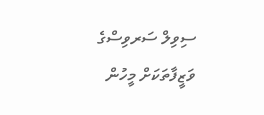ސިވިލް ސަރވިސްގެ ވަޒީފާތަކަށް މީހުން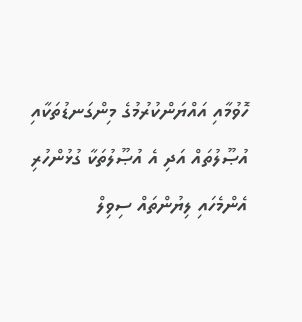ހޮވުމާއި އައްޔަންކުރުމުގެ މިންގަނޑުތަކާއި އުޞޫލުތައް އަދި އެ އުޞޫލުތަކާ ގުޅުންހުރި އެންމެހައި ލިޔުންތައް ސިވިލް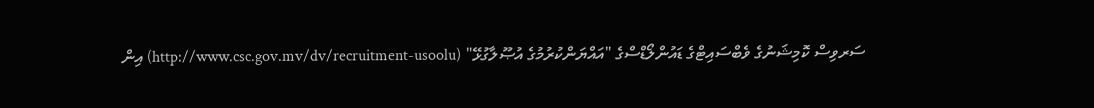ސަރވިސް ކޮމިޝަނުގެ ވެބްސައިޓްގެ ޑައުންލޯޑްސްގެ "އައްޔަންކުރުމުގެ އުޞޫލާގުޅޭ" (http://www.csc.gov.mv/dv/recruitment-usoolu) އިން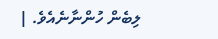ލިބެން ހުންނާނެއެވެ. |